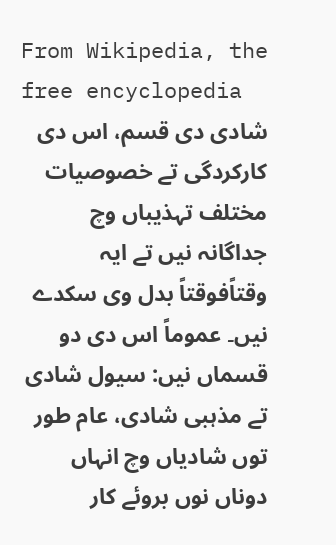From Wikipedia, the free encyclopedia
شادی دی قسم، اس دی کارکردگی تے خصوصیات مختلف تہذیباں وچ جداگانہ نيں تے ایہ وقتاًفوقتاً بدل وی سکدے نيں۔ عموماً اس دی دو قسماں نيں: سیول شادی تے مذہبی شادی، عام طور توں شادیاں وچ انہاں دوناں نوں بروئے کار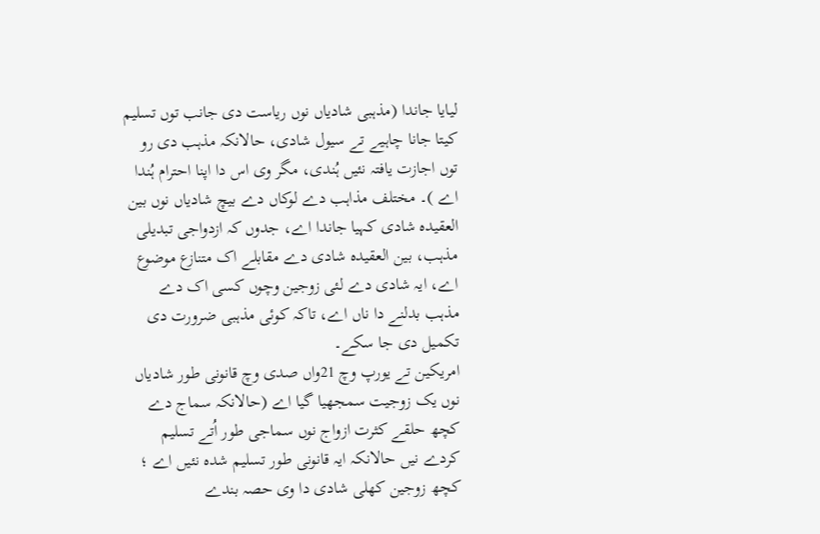لیایا جاندا (مذہبی شادیاں نوں ریاست دی جانب توں تسلیم کيتا جانا چاہیے تے سیول شادی، حالانکہ مذہب دی رو توں اجازت یافتہ نئيں ہُندی، مگر وی اس دا اپنا احترام ہُندا اے )۔ مختلف مذاہب دے لوکاں دے بیچ شادیاں نوں بین العقیدہ شادی کہیا جاندا اے، جدوں کہ ازدواجی تبدیلی مذہب، بین العقیدہ شادی دے مقابلے اک متنازع موضوع اے، ایہ شادی دے لئی زوجین وچوں کسی اک دے مذہب بدلنے دا ناں اے، تاکہ کوئی مذہبی ضرورت دی تکمیل دی جا سکے۔
امریکین تے یورپ وچ 21واں صدی وچ قانونی طور شادیاں نوں یک زوجیت سمجھیا گیا اے (حالانکہ سماج دے کچھ حلقے کثرت ازواج نوں سماجی طور اُتے تسلیم کردے نيں حالانکہ ایہ قانونی طور تسلیم شدہ نئيں اے ؛ کچھ زوجین کھلی شادی دا وی حصہ بندے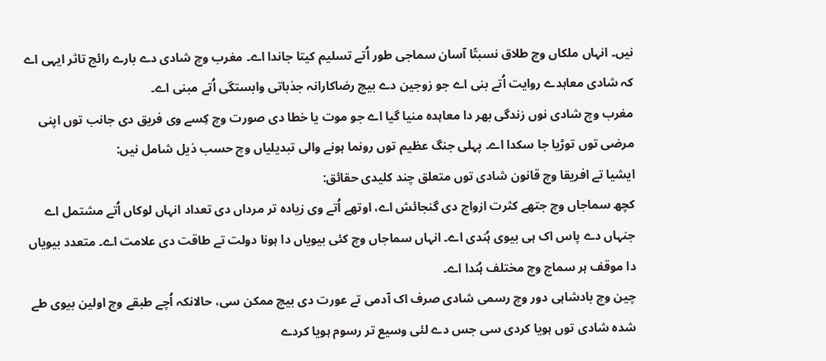نيں۔ انہاں ملکاں وچ طلاق نسبتًا آسان سماجی طور اُتے تسلیم کيتا جاندا اے۔ مغرب وچ شادی دے بارے رائج تاثر ایہی اے کہ شادی معاہدے روایت اُتے بنی اے جو زوجین دے بیچ رضاکارانہ جذباتی وابستگی اُتے مبنی اے۔
مغرب وچ شادی نوں زندگی بھر دا معاہدہ منیا گیا اے جو موت یا خطا دی صورت وچ کِسے وی فریق دی جانب توں اپنی مرضی توں توڑیا جا سکدا اے۔ پہلی جنگ عظیم توں رونما ہونے والی تبدیلیاں وچ حسب ذیل شامل نيں:
ایشیا تے افریقا وچ قانون شادی توں متعلق چند کلیدی حقائق:
کچھ سماجاں وچ جتھے کثرت ازواج دی گنجائش اے، اوتھے اُتے وی زیادہ تر مرداں دی تعداد انہاں لوکاں اُتے مشتمل اے جنہاں دے پاس اک ہی بیوی ہُندی اے۔ انہاں سماجاں وچ کئی بیویاں دا ہونا دولت تے طاقت دی علامت اے۔ متعدد بیویاں دا موقف ہر سماج وچ مختلف ہُندا اے۔
چین وچ بادشاہی دور وچ رسمی شادی صرف اک آدمی تے عورت دی بیچ ممکن سی، حالانکہ اُچے طبقے وچ اولین بیوی طے شدہ شادی توں ہويا کردی سی جس دے لئی وسیع تر رسوم ہويا کردے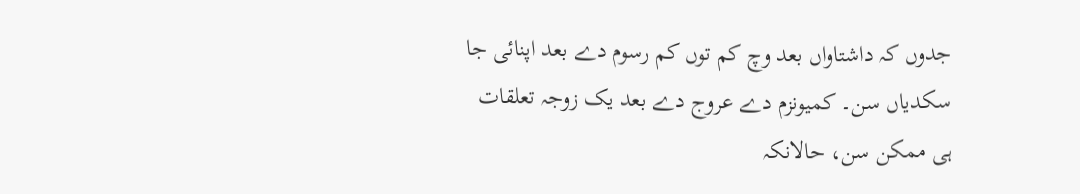جدوں کہ داشتاواں بعد وچ کم توں کم رسوم دے بعد اپنائی جا سکدیاں سن۔ کمیونزم دے عروج دے بعد یک زوجہ تعلقات ہی ممکن سن، حالانکہ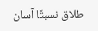طلاق نسبتًا آسان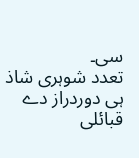سی۔
تعدد شوہری شاذ ہی دوردراز دے قبائلی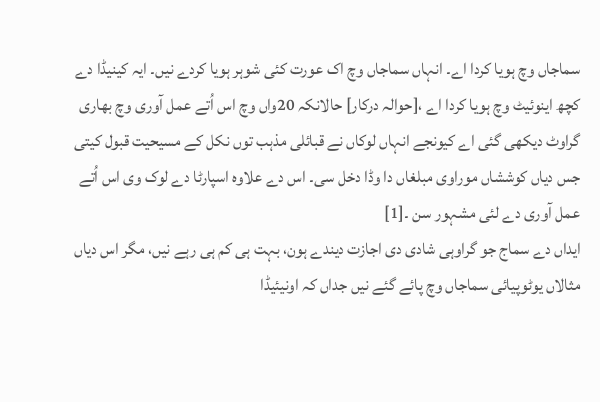سماجاں وچ ہويا کردا اے۔ انہاں سماجاں وچ اک عورت کئی شوہر ہويا کردے نيں۔ ایہ کینیڈا دے کچھ اینوئیٹ وچ ہويا کردا اے ،[حوالہ درکار] حالانکہ 20واں وچ اس اُتے عمل آوری وچ بھاری گراوٹ دیکھی گئی اے کیونجے انہاں لوکاں نے قبائلی مذہب توں نکل کے مسیحیت قبول کيتی جس دیاں کوششاں موراوی مبلغاں دا وڈا دخل سی۔ اس دے علاوہ اسپارٹا دے لوک وی اس اُتے عمل آوری دے لئی مشہور سن ۔[1]
ایداں دے سماج جو گراوہی شادی دی اجازت دیندے ہون، بہت ہی کم ہی رہے نيں، مگر اس دیاں مثالاں یوٹوپیائی سماجاں وچ پائے گئے نيں جداں کہ اونیئیڈا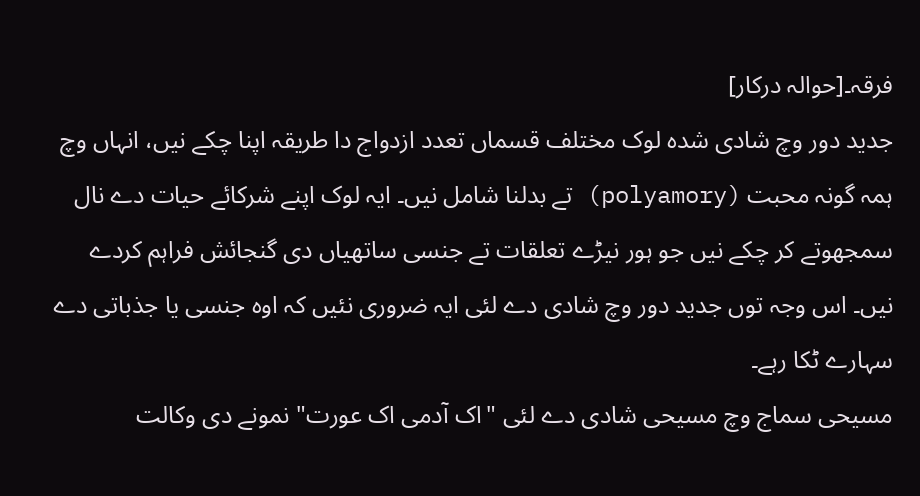فرقہ۔[حوالہ درکار]
جدید دور وچ شادی شدہ لوک مختلف قسماں تعدد ازدواج دا طریقہ اپنا چکے نيں، انہاں وچ ہمہ گونہ محبت (polyamory) تے بدلنا شامل نيں۔ ایہ لوک اپنے شرکائے حیات دے نال سمجھوتے کر چکے نيں جو ہور نیڑے تعلقات تے جنسی ساتھیاں دی گنجائش فراہم کردے نيں۔ اس وجہ توں جدید دور وچ شادی دے لئی ایہ ضروری نئيں کہ اوہ جنسی یا جذباتی دے سہارے ٹکا رہے۔
مسیحی سماج وچ مسیحی شادی دے لئی "اک آدمی اک عورت" نمونے دی وکالت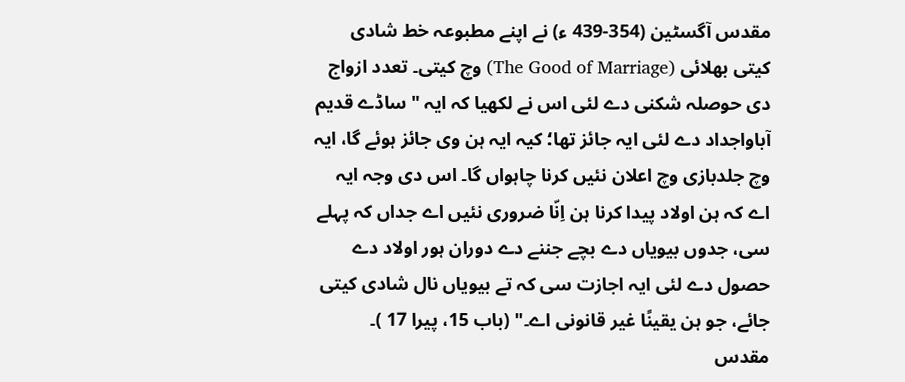مقدس آگسٹین (354-439 ء) نے اپنے مطبوعہ خط شادی کيتی بھلائی (The Good of Marriage) وچ کیتی۔ تعدد ازواج دی حوصلہ شکنی دے لئی اس نے لکھیا کہ ایہ "ساڈے قدیم آباواجداد دے لئی ایہ جائز تھا؛ کیہ ایہ ہن وی جائز ہوئے گا، ایہ وچ جلدبازی وچ اعلان نئيں کرنا چاہواں گا۔ اس دی وجہ ایہ اے کہ ہن اولاد پیدا کرنا ہن اِنّا ضروری نئيں اے جداں کہ پہلے سی، جدوں بیویاں دے بچے جننے دے دوران ہور اولاد دے حصول دے لئی ایہ اجازت سی کہ تے بیویاں نال شادی کيتی جائے، جو ہن یقینًا غیر قانونی اے۔" (باب 15، پیرا 17 )۔ مقدس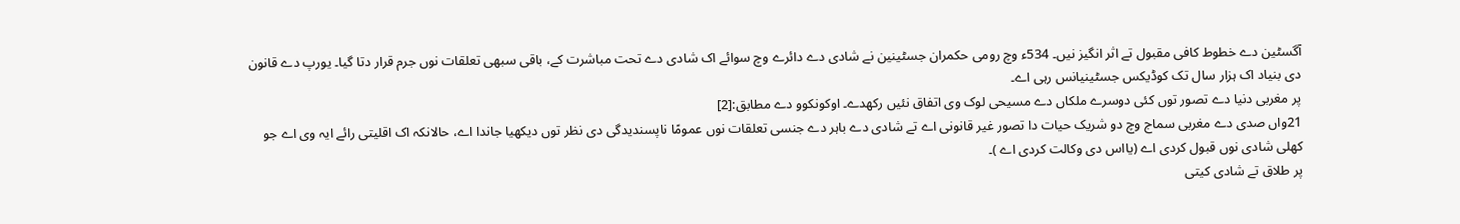آگسٹین دے خطوط کافی مقبول تے اثر انگیز نيں۔ 534ء وچ رومی حکمران جسٹینین نے شادی دے دائرے وچ سوائے اک شادی دے تحت مباشرت کے، باقی سبھی تعلقات نوں جرم قرار دتا گیا۔ یورپ دے قانون دی بنیاد اک ہزار سال تک کوڈیکس جسٹینیانس رہی اے۔
پر مغربی دنیا دے تصور توں کئی دوسرے ملکاں دے مسیحی لوک وی اتفاق نئيں رکھدے۔ اوکونکوو دے مطابق:[2]
21واں صدی دے مغربی سماج وچ دو شریک حیات دا تصور غیر قانونی اے تے شادی دے باہر دے جنسی تعلقات نوں عمومًا ناپسندیدگی دی نظر توں دیکھیا جاندا اے، حالانکہ اک اقليتی رائے ایہ وی اے جو کھلی شادی نوں قبول کردی اے (یااس دی وکالت کردی اے )۔
پر طلاق تے شادی کيتی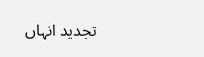تجدید انہاں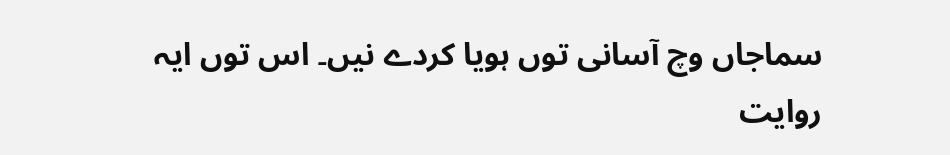سماجاں وچ آسانی توں ہويا کردے نيں۔ اس توں ایہ روایت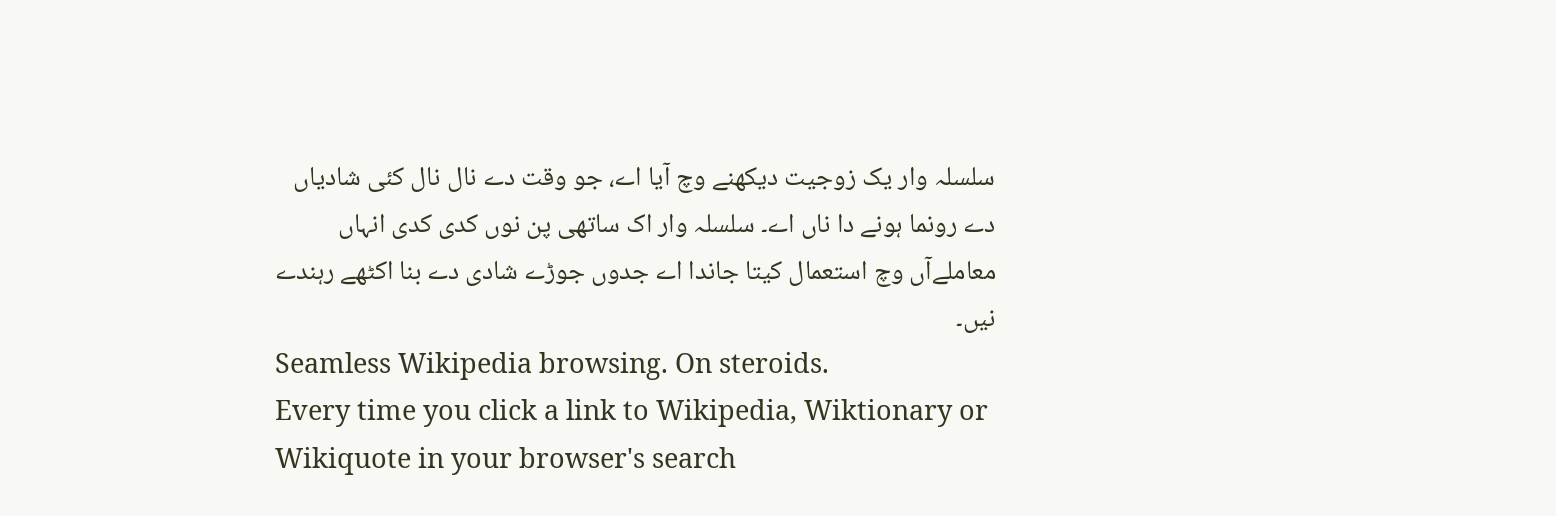سلسلہ وار یک زوجیت دیکھنے وچ آیا اے، جو وقت دے نال نال کئی شادیاں دے رونما ہونے دا ناں اے۔ سلسلہ وار اک ساتھی پن نوں کدی کدی انہاں معاملےآں وچ استعمال کيتا جاندا اے جدوں جوڑے شادی دے بنا اکٹھے رہندے نيں۔
Seamless Wikipedia browsing. On steroids.
Every time you click a link to Wikipedia, Wiktionary or Wikiquote in your browser's search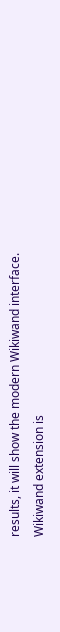results, it will show the modern Wikiwand interface.
Wikiwand extension is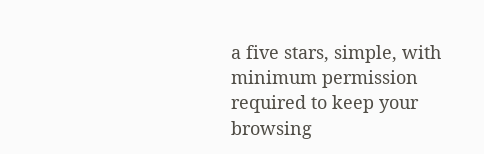a five stars, simple, with minimum permission required to keep your browsing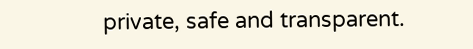private, safe and transparent.